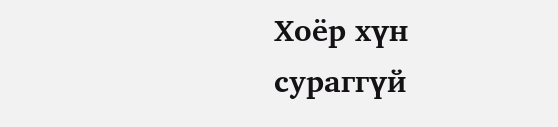Хоёр хүн сураггүй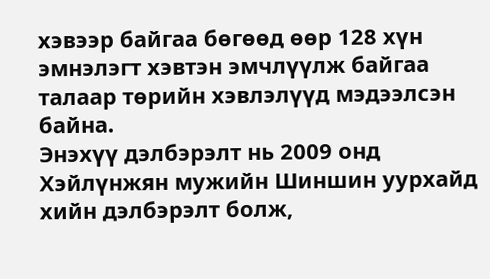хэвээр байгаа бөгөөд өөр 128 хүн эмнэлэгт хэвтэн эмчлүүлж байгаа талаар төрийн хэвлэлүүд мэдээлсэн байна.
Энэхүү дэлбэрэлт нь 2009 онд Хэйлүнжян мужийн Шиншин уурхайд хийн дэлбэрэлт болж,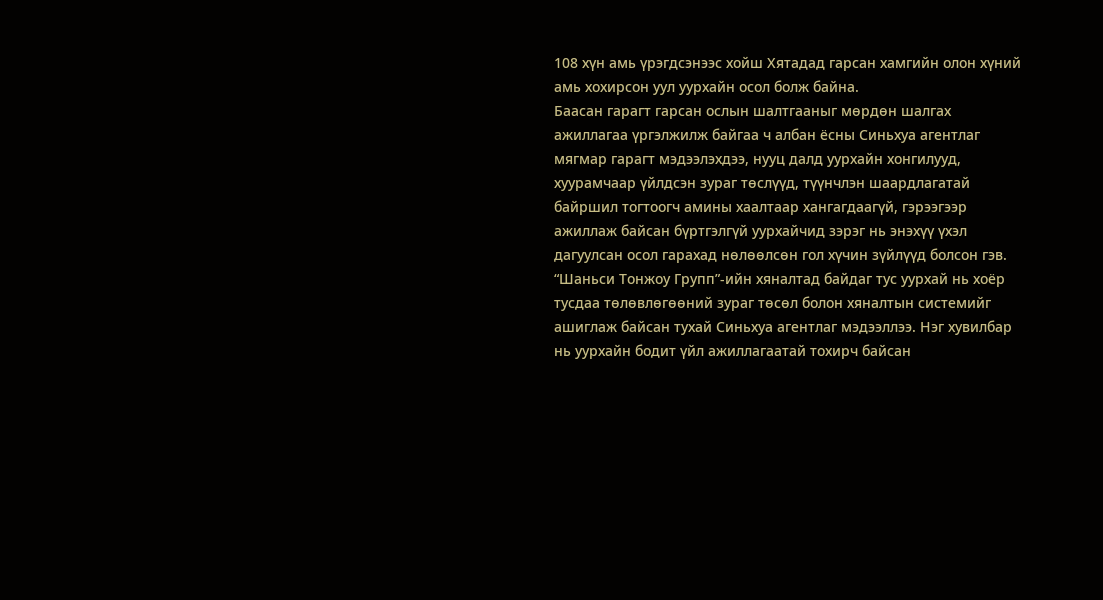108 хүн амь үрэгдсэнээс хойш Хятадад гарсан хамгийн олон хүний амь хохирсон уул уурхайн осол болж байна.
Баасан гарагт гарсан ослын шалтгааныг мөрдөн шалгах ажиллагаа үргэлжилж байгаа ч албан ёсны Синьхуа агентлаг мягмар гарагт мэдээлэхдээ, нууц далд уурхайн хонгилууд, хуурамчаар үйлдсэн зураг төслүүд, түүнчлэн шаардлагатай байршил тогтоогч амины хаалтаар хангагдаагүй, гэрээгээр ажиллаж байсан бүртгэлгүй уурхайчид зэрэг нь энэхүү үхэл дагуулсан осол гарахад нөлөөлсөн гол хүчин зүйлүүд болсон гэв.
“Шаньси Тонжоу Групп”-ийн хяналтад байдаг тус уурхай нь хоёр тусдаа төлөвлөгөөний зураг төсөл болон хяналтын системийг ашиглаж байсан тухай Синьхуа агентлаг мэдээллээ. Нэг хувилбар нь уурхайн бодит үйл ажиллагаатай тохирч байсан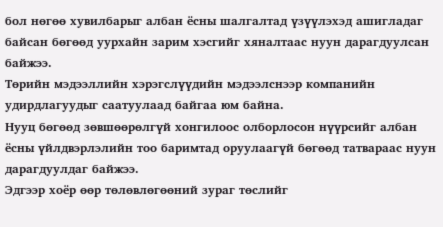бол нөгөө хувилбарыг албан ёсны шалгалтад үзүүлэхэд ашигладаг байсан бөгөөд уурхайн зарим хэсгийг хяналтаас нуун дарагдуулсан байжээ.
Төрийн мэдээллийн хэрэгслүүдийн мэдээлснээр компанийн удирдлагуудыг саатуулаад байгаа юм байна.
Нууц бөгөөд зөвшөөрөлгүй хонгилоос олборлосон нүүрсийг албан ёсны үйлдвэрлэлийн тоо баримтад оруулаагүй бөгөөд татвараас нуун дарагдуулдаг байжээ.
Эдгээр хоёр өөр төлөвлөгөөний зураг төслийг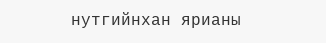нутгийнхан ярианы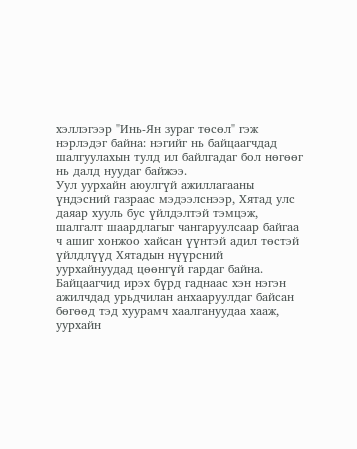хэллэгээр "Инь-Ян зураг төсөл" гэж нэрлэдэг байна: нэгийг нь байцаагчдад шалгуулахын тулд ил байлгадаг бол нөгөөг нь далд нуудаг байжээ.
Уул уурхайн аюулгүй ажиллагааны үндэсний газраас мэдээлснээр, Хятад улс даяар хууль бус үйлдэлтэй тэмцэж, шалгалт шаардлагыг чангаруулсаар байгаа ч ашиг хонжоо хайсан үүнтэй адил төстэй үйлдлүүд Хятадын нүүрсний уурхайнуудад цөөнгүй гардаг байна.
Байцаагчид ирэх бүрд гаднаас хэн нэгэн ажилчдад урьдчилан анхааруулдаг байсан бөгөөд тэд хуурамч хаалгануудаа хааж, уурхайн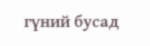гүний бусад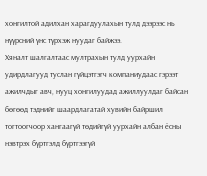хонгилтой адилхан харагдуулахын тулд дээрээс нь нүүрсний үнс түрхэж нуудаг байжээ.
Хяналт шалгалтаас мултрахын тулд уурхайн удирдлагууд туслан гүйцэтгэгч компаниудаас гэрээт ажилчдыг авч, нууц хонгилуудад ажиллуулдаг байсан бөгөөд тэднийг шаардлагатай хувийн байршил тогтоогчоор хангаагүй төдийгүй уурхайн албан ёсны нэвтрэх бүртгэлд бүртгээгүй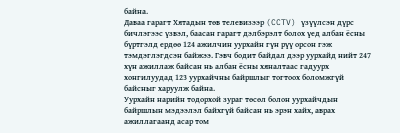байна.
Даваа гарагт Хятадын төв телевизээр (CCTV) үзүүлсэн дүрс бичлэгээс үзвэл, баасан гарагт дэлбэрэлт болох үед албан ёсны бүртгэлд ердөө 124 ажилчин уурхайн гүн рүү орсон гэж тэмдэглэгдсэн байжээ. Гэвч бодит байдал дээр уурхайд нийт 247 хүн ажиллаж байсан нь албан ёсны хяналтаас гадуурх хонгилуудад 123 уурхайчны байршлыг тогтоох боломжгүй байсныг харуулж байна.
Уурхайн нарийн тодорхой зураг төсөл болон уурхайчдын байршлын мэдээлэл байхгүй байсан нь эрэн хайх, аврах ажиллагаанд асар том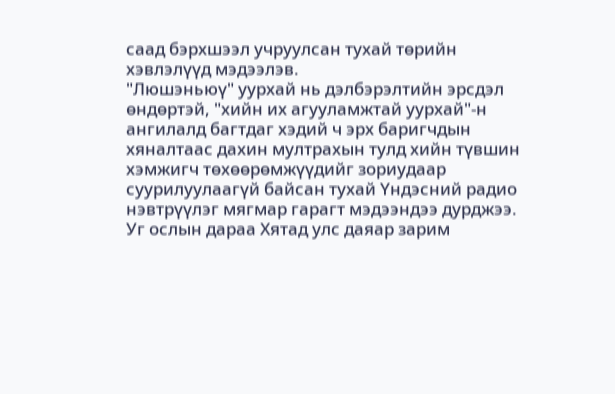саад бэрхшээл учруулсан тухай төрийн хэвлэлүүд мэдээлэв.
"Люшэньюү" уурхай нь дэлбэрэлтийн эрсдэл өндөртэй, "хийн их агууламжтай уурхай"-н ангилалд багтдаг хэдий ч эрх баригчдын хяналтаас дахин мултрахын тулд хийн түвшин хэмжигч төхөөрөмжүүдийг зориудаар суурилуулаагүй байсан тухай Үндэсний радио нэвтрүүлэг мягмар гарагт мэдээндээ дурджээ.
Уг ослын дараа Хятад улс даяар зарим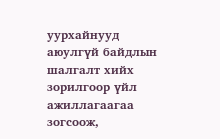уурхайнууд аюулгүй байдлын шалгалт хийх зорилгоор үйл ажиллагаагаа зогсоож,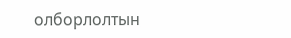олборлолтын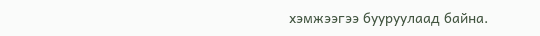хэмжээгээ бууруулаад байна.